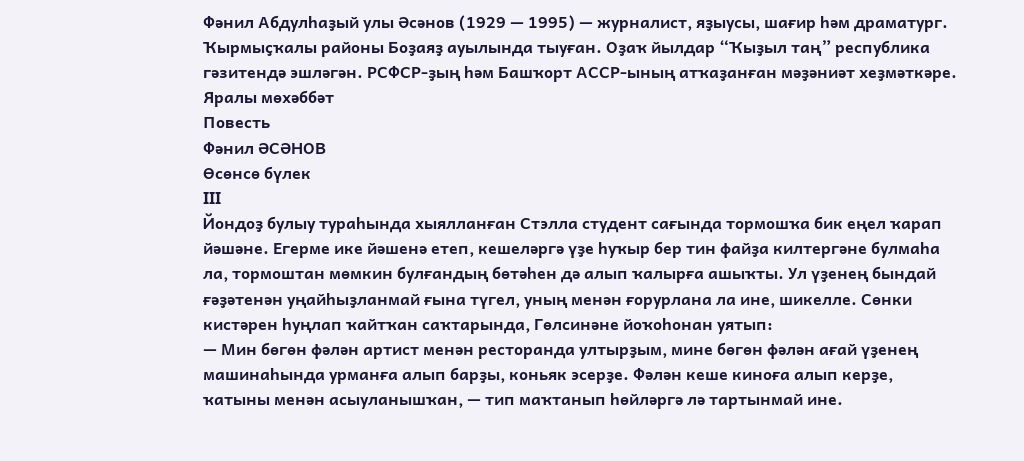Фәнил Абдулһаҙый улы Әсәнов (1929 — 1995) — журналист, яҙыусы, шағир һәм драматург. Ҡырмыҫҡалы районы Боҙаяҙ ауылында тыуған. Оҙаҡ йылдар “Ҡыҙыл таң” республика гәзитендә эшләгән. РСФСР-ҙың һәм Башҡорт АССР-ының атҡаҙанған мәҙәниәт хеҙмәткәре.
Яралы мөхәббәт
Повесть
Фәнил ӘСӘНОВ
Өсөнсө бүлек
III
Йондоҙ булыу тураһында хыялланған Стэлла студент сағында тормошҡа бик еңел ҡарап йәшәне. Егерме ике йәшенә етеп, кешеләргә үҙе һуҡыр бер тин файҙа килтергәне булмаһа ла, тормоштан мөмкин булғандың бөтәһен дә алып ҡалырға ашыҡты. Ул үҙенең бындай ғәҙәтенән уңайһыҙланмай ғына түгел, уның менән ғорурлана ла ине, шикелле. Сөнки кистәрен һуңлап ҡайтҡан саҡтарында, Гөлсинәне йоҡоһонан уятып:
— Мин бөгөн фәлән артист менән ресторанда ултырҙым, мине бөгөн фәлән ағай үҙенең машинаһында урманға алып барҙы, коньяк эсерҙе. Фәлән кеше киноға алып керҙе, ҡатыны менән асыуланышҡан, — тип маҡтанып һөйләргә лә тартынмай ине.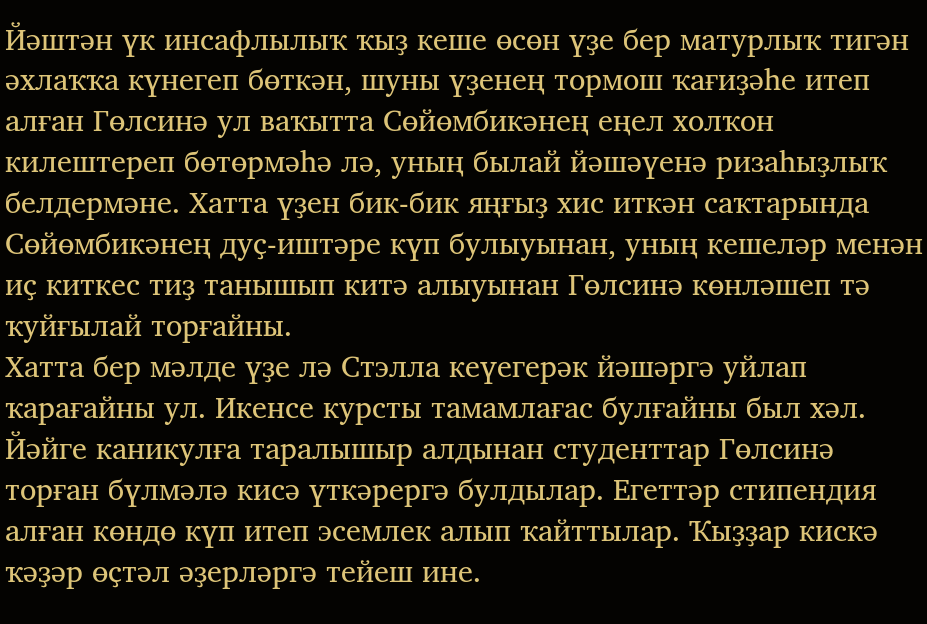Йәштән үк инсафлылыҡ ҡыҙ кеше өсөн үҙе бер матурлыҡ тигән әхлаҡҡа күнегеп бөткән, шуны үҙенең тормош ҡағиҙәһе итеп алған Гөлсинә ул ваҡытта Сөйөмбикәнең еңел холҡон килештереп бөтөрмәһә лә, уның былай йәшәүенә ризаһыҙлыҡ белдермәне. Хатта үҙен бик-бик яңғыҙ хис иткән саҡтарында Сөйөмбикәнең дуҫ-иштәре күп булыуынан, уның кешеләр менән иҫ киткес тиҙ танышып китә алыуынан Гөлсинә көнләшеп тә ҡуйғылай торғайны.
Хатта бер мәлде үҙе лә Стэлла кеүегерәк йәшәргә уйлап ҡарағайны ул. Икенсе курсты тамамлағас булғайны был хәл. Йәйге каникулға таралышыр алдынан студенттар Гөлсинә торған бүлмәлә кисә үткәрергә булдылар. Егеттәр стипендия алған көндө күп итеп эсемлек алып ҡайттылар. Ҡыҙҙар кискә ҡәҙәр өҫтәл әҙерләргә тейеш ине.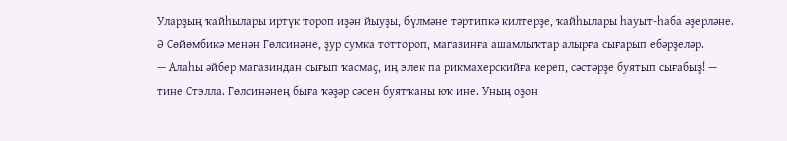Уларҙың ҡайһылары иртүк тороп иҙән йыуҙы, бүлмәне тәртипкә килтерҙе, ҡайһылары һауыт-һаба әҙерләне. Ә Сөйөмбикә менән Гөлсинәне, ҙур сумка тоттороп, магазинға ашамлыҡтар алырға сығарып ебәрҙеләр.
— Алаһы әйбер магазиндан сығып ҡасмаҫ, иң элек па рикмахерскийға кереп, сәстәрҙе буятып сығабыҙ! — тине Стэлла. Гөлсинәнең быға ҡәҙәр сәсен буятҡаны юҡ ине. Уның оҙон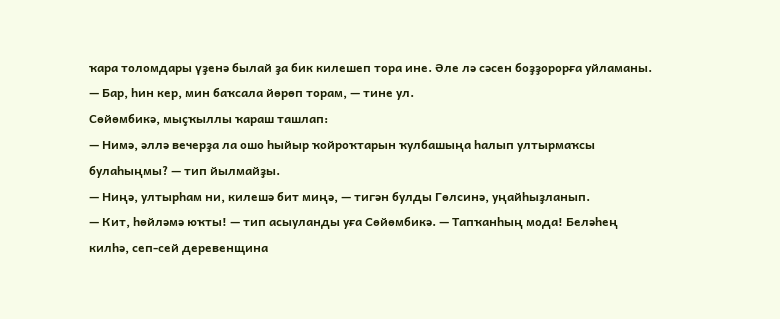ҡара толомдары үҙенә былай ҙа бик килешеп тора ине. Әле лә сәсен боҙҙорорға уйламаны.
— Бар, һин кер, мин баҡсала йөрөп торам, — тине ул.
Сөйөмбикә, мыҫҡыллы ҡараш ташлап:
— Нимә, әллә вечерҙа ла ошо һыйыр ҡойроҡтарын ҡулбашыңа һалып ултырмаҡсы булаһыңмы? — тип йылмайҙы.
— Ниңә, ултырһам ни, килешә бит миңә, — тигән булды Гөлсинә, уңайһыҙланып.
— Кит, һөйләмә юҡты! — тип асыуланды уға Сөйөмбикә. — Тапҡанһың мода! Беләһең килһә, сеп-сей деревенщина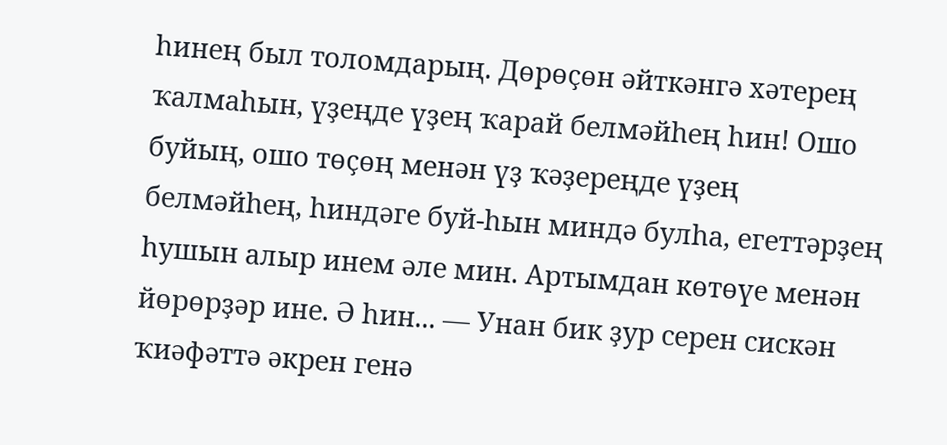һинең был толомдарың. Дөрөҫөн әйткәнгә хәтерең ҡалмаһын, үҙеңде үҙең ҡарай белмәйһең һин! Ошо буйың, ошо төҫөң менән үҙ ҡәҙереңде үҙең белмәйһең, һиндәге буй-һын миндә булһа, егеттәрҙең һушын алыр инем әле мин. Артымдан көтөүе менән йөрөрҙәр ине. Ә һин... — Унан бик ҙур серен сискән ҡиәфәттә әкрен генә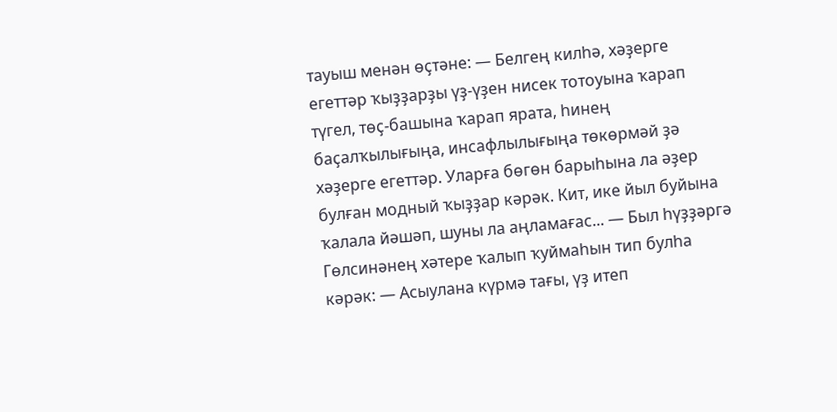тауыш менән өҫтәне: — Белгең килһә, хәҙерге егеттәр ҡыҙҙарҙы үҙ-үҙен нисек тотоуына ҡарап түгел, төҫ-башына ҡарап ярата, һинең баҫалҡылығыңа, инсафлылығыңа төкөрмәй ҙә хәҙерге егеттәр. Уларға бөгөн барыһына ла әҙер булған модный ҡыҙҙар кәрәк. Кит, ике йыл буйына ҡалала йәшәп, шуны ла аңламағас... — Был һүҙҙәргә Гөлсинәнең хәтере ҡалып ҡуймаһын тип булһа кәрәк: — Асыулана күрмә тағы, үҙ итеп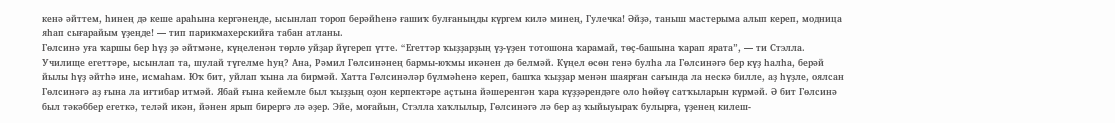кенә әйттем, һинең дә кеше араһына кергәнеңде, ысынлап тороп берәйһенә ғашиҡ булғаныңды күргем килә минең, Гулечка! Әйҙә, таныш мастерыма алып кереп, модница яһап сығарайым үҙеңде! — тип парикмахерскийға табан атланы.
Гөлсинә уға ҡаршы бер һүҙ ҙә әйтмәне, күңеленән төрлө уйҙар йүгереп үтте. “Егеттәр ҡыҙҙарҙың үҙ-үҙен тотошона ҡарамай, төҫ-башына ҡарап ярата”, — ти Стэлла. Училище егеттәре, ысынлап та, шулай түгелме һуң? Ана, Рәмил Гөлсинәнең бармы-юҡмы икәнен дә белмәй. Күңел өсөн генә булһа ла Гөлсинәгә бер күҙ һалһа, берәй йылы һүҙ әйтһә ине, исмаһам. Юҡ бит, уйлап ҡына ла бирмәй. Хатта Гөлсинәләр бүлмәһенә кереп, башҡа ҡыҙҙар менән шаярған сағында ла нескә билле, аҙ һүҙле, оялсан Гөлсинәгә аҙ ғына ла иғтибар итмәй. Ябай ғына кейемле был ҡыҙҙың оҙон керпектәре аҫтына йәшеренгән ҡара күҙҙәрендәге оло һөйөү сатҡыларын күрмәй. Ә бит Гөлсинә был тәкәббер егеткә, теләй икән, йәнен ярып бирергә лә әҙер. Эйе, моғайын, Стэлла хаҡлылыр, Гөлсинәгә лә бер аҙ ҡыйыуыраҡ булырға, үҙенең килеш-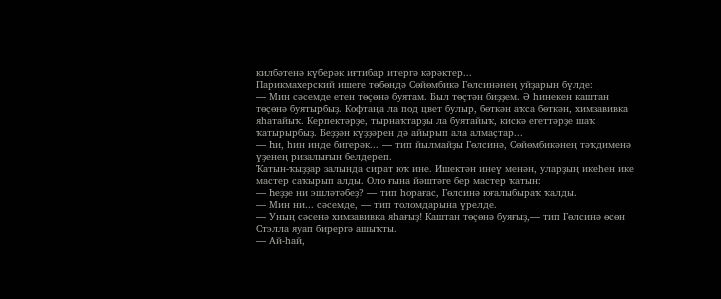килбәтенә күберәк иғтибар итергә кәрәктер...
Парикмахерский ишеге төбөндә Сөйөмбикә Гөлсинәнең уйҙарын бүлде:
— Мин сәсемде етен төҫөнә буятам. Был төҫтән биҙҙем. Ә һинекен каштан төҫөнә буятырбыҙ. Кофтаңа ла под цвет булыр, бөткән аҡса бөткән, химзавивка яһатайыҡ. Керпектәрҙе, тырнаҡтарҙы ла буятайыҡ, кискә егеттәрҙе шаҡ ҡатырырбыҙ. Беҙҙән күҙҙәрен дә айырып ала алмаҫтар...
— Һи, һин инде бигерәк... — тип йылмайҙы Гөлсинә, Сөйөмбикәнең тәҡдименә үҙенең ризалығын белдереп.
Ҡатын-ҡыҙҙар залында сират юҡ ине. Ишектән инеү менән, уларҙың икеһен ике мастер саҡырып алды. Оло ғына йәштәге бер мастер ҡатын:
— Һеҙҙе ни эшләтәбеҙ? — тип һорағас, Гөлсинә юғалыбыраҡ ҡалды.
— Мин ни... сәсемде, — тип толомдарына үрелде.
— Уның сәсенә химзавивка яһағыҙ! Каштан төҫөнә буяғыҙ,— тип Гөлсинә өсөн Стэлла яуап бирергә ашыҡты.
— Ай-һай,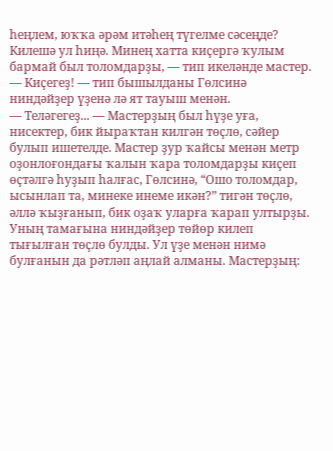һеңлем, юҡҡа әрәм итәһең түгелме сәсеңде? Килешә ул һиңә. Минең хатта киҫергә ҡулым бармай был толомдарҙы, — тип икеләнде мастер.
— Киҫегеҙ! — тип бышылданы Гөлсинә ниндәйҙер үҙенә лә ят тауыш менән.
— Теләгегеҙ... — Мастерҙың был һүҙе уға, нисектер, бик йыраҡтан килгән төҫлө, сәйер булып ишетелде. Мастер ҙур ҡайсы менән метр оҙонлоғондағы ҡалын ҡара толомдарҙы киҫеп өҫтәлгә һуҙып һалғас, Гөлсинә, “Ошо толомдар, ысынлап та, минеке инеме икән?” тигән төҫлө, әллә ҡыҙғанып, бик оҙаҡ уларға ҡарап ултырҙы. Уның тамағына ниндәйҙер төйөр килеп тығылған төҫлө булды. Ул үҙе менән нимә булғанын да рәтләп аңлай алманы. Мастерҙың: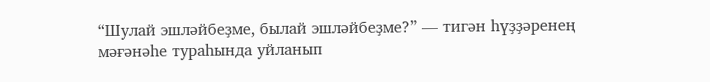“Шулай эшләйбеҙме, былай эшләйбеҙме?” — тигән һүҙҙәренең мәғәнәһе тураһында уйланып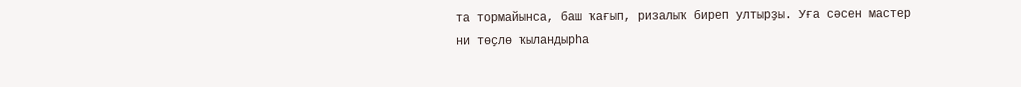та тормайынса, баш ҡағып, ризалыҡ биреп ултырҙы. Уға сәсен мастер ни төҫлө ҡыландырһа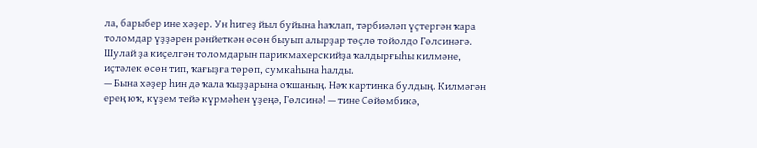ла, барыбер ине хәҙер. Ун һигеҙ йыл буйына һаҡлап, тәрбиәләп үҫтергән ҡара толомдар үҙҙәрен рәнйеткән өсөн быуып алырҙар төҫлө тойолдо Гөлсинәгә. Шулай ҙа киҫелгән толомдарын парикмахерскийҙа ҡалдырғыһы килмәне, иҫтәлек өсөн тип, ҡағыҙға төрөп, сумкаһына һалды.
— Бына хәҙер һин дә ҡала ҡыҙҙарына оҡшаның. Нәҡ картинка булдың. Килмәгән ерең юҡ, күҙем тейә күрмәһен үҙеңә, Гөлсинә! — тине Сөйөмбикә,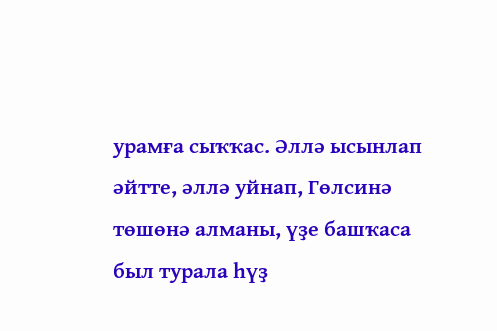урамға сыҡҡас. Әллә ысынлап әйтте, әллә уйнап, Гөлсинә төшөнә алманы, үҙе башҡаса был турала һүҙ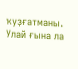ҡуҙғатманы. Улай ғына ла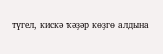түгел, кискә ҡәҙәр көҙгө алдына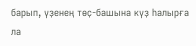барып, үҙенең төҫ-башына күҙ һалырға ла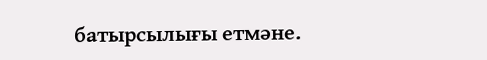батырсылығы етмәне.